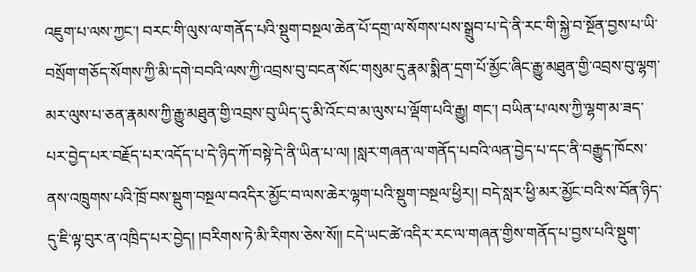འཇུག་པ་ལས་ཀྱང་། བརང་གི་ལུས་ལ་གནོད་པའི་སྡུག་བསྔལ་ཆེན་པོ་དགྲ་ལ་སོགས་པས་སྒྲུབ་པ་དེ་ནི་རང་གི་སྐྱེ་བ་སྔོན་བྱས་པ་ཡི་བསྲོག་གཅོད་སོགས་ཀྱི་མི་དགེ་བབའི་ལས་ཀྱི་འབྲས་བུ་བངན་སོང་གསུམ་དུ་རྣམ་སྨིན་དྲག་པོ་མྱོང་ཞིང་རྒྱུ་མཐུན་གྱི་འབྲས་བུ་ལྷག་མར་ལུས་པ་ཅན་རྣམས་ཀྱི་རྒྱུ་མཐུན་གྱི་འབྲས་བུ་ཡིད་དུ་མི་འོང་བ་མ་ལུས་པ་ལྡོག་པའི་རྒྱུ། གང་། བཡིན་པ་ལས་ཀྱི་ལྷག་མ་ཟད་པར་བྱེད་པར་བརྗོད་པར་འདོད་པ་དེ་ཉིད་ཀོ་བསྟེ་དེ་ནི་ཡིན་པ་ལ། །སླར་གཞན་ལ་གནོད་པབའི་ལན་བྱེད་པ་དང་ནི་བརྒྱུད་ཁོངས་ནས་འཁྲུགས་པའི་ཁྲོ་བས་སྡུག་བསྔལ་བའདིར་མྱོང་བ་ལས་ཆེར་ལྷག་པའི་སྡུག་བསྔལ་ཕྱིར།། བདེ་སླར་ཕྱི་མར་མྱོང་བའི་ས་བོན་ཉིད་དུ་ཇི་ལྟ་བུར་ན་འཁྲིད་པར་བྱེད། །བརིགས་ཏེ་མི་རིགས་ཅེས་སོ།། ངདེ་ཡང་ཚེ་འདིར་རང་ལ་གཞན་གྱིས་གནོད་པ་བྱས་པའི་སྡུག་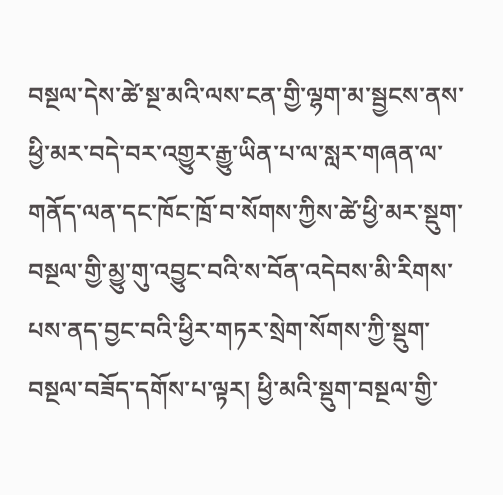བསྔལ་དེས་ཚེ་སྔ་མའི་ལས་ངན་གྱི་ལྷག་མ་སྦྱངས་ནས་ཕྱི་མར་བདེ་བར་འགྱུར་རྒྱུ་ཡིན་པ་ལ་སླར་གཞན་ལ་གནོད་ལན་དང་ཁོང་ཁྲོ་བ་སོགས་ཀྱིས་ཚེ་ཕྱི་མར་སྡུག་བསྔལ་གྱི་མྱུ་གུ་འབྱུང་བའི་ས་བོན་འདེབས་མི་རིགས་པས་ནད་བྱང་བའི་ཕྱིར་གཏར་སྲེག་སོགས་ཀྱི་སྡུག་བསྔལ་བཟོད་དགོས་པ་ལྟར། ཕྱི་མའི་སྡུག་བསྔལ་གྱི་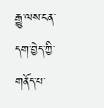རྒྱུ་ལས་ངན་དག་བྱེད་ཀྱི་གནོད་པ་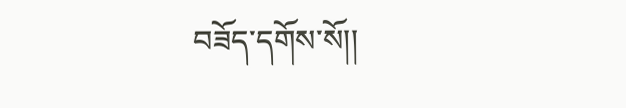བཟོད་དགོས་སོ།།